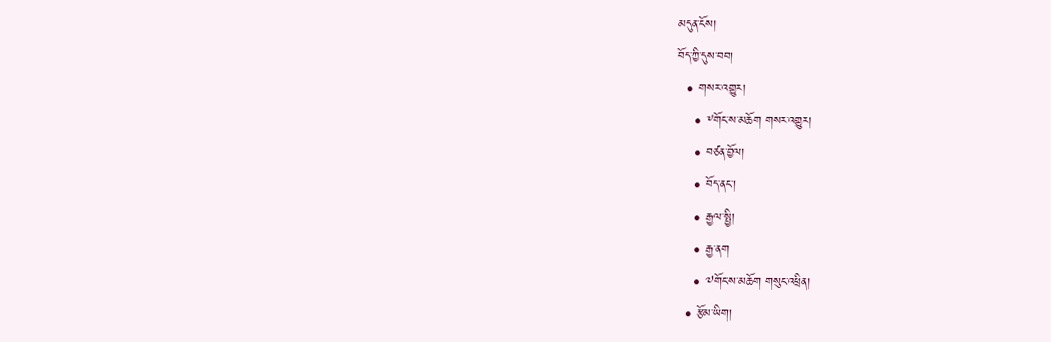མདུན་ངོས།
བོད་ཀྱི་དུས་བབ།
  • གསར་འགྱུར།
    • ༸གོང་ས་མཆོག གསར་འགྱུར།
    • བཙན་བྱོལ།
    • བོད་ནང་།
    • རྒྱལ་སྤྱི།
    • རྒྱ་ནག
    • ༧གོང་ས་མཆོག གསུང་འཕྲིན།
  • རྩོམ་ཡིག།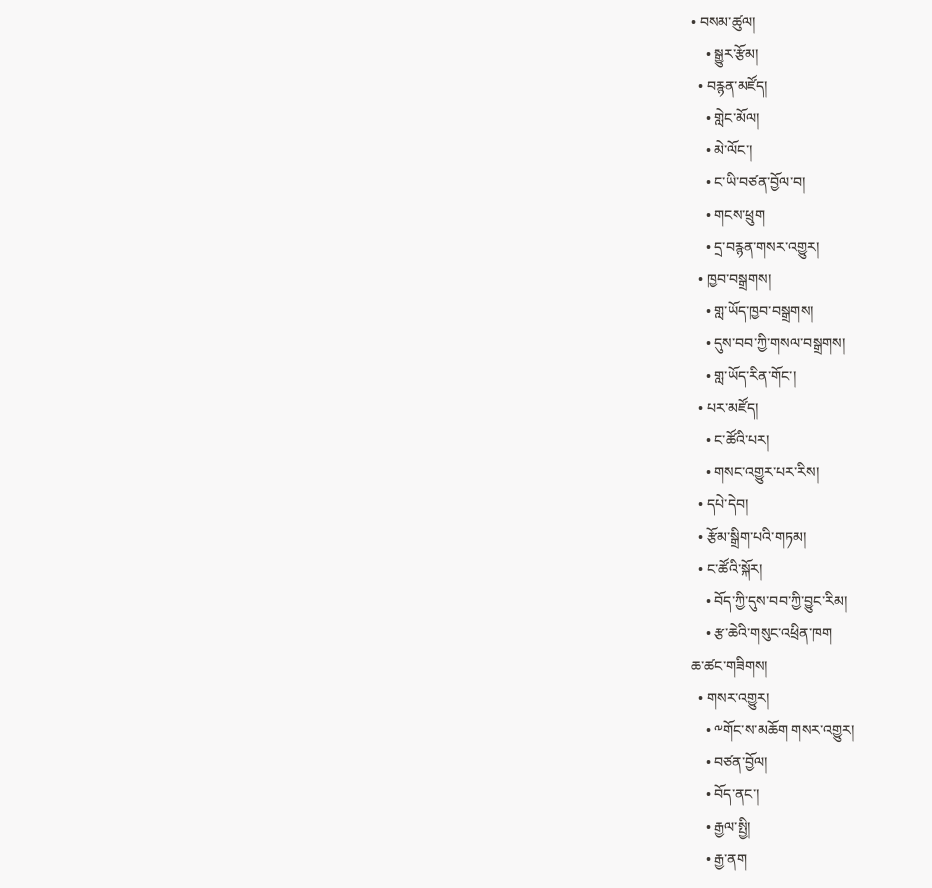• བསམ་ཚུལ།
    • སྒྱུར་རྩོམ།
  • བརྙན་མཛོད།
    • གླེང་མོལ།
    • མེ་ལོང་།
    • ང་ཡི་བཙན་བྱོལ་བ།
    • གངས་ཕྲུག
    • དྲ་བརྙན་གསར་འགྱུར།
  • ཁྱབ་བསྒྲགས།
    • གླ་ཡོད་ཁྱབ་བསྒྲགས།
    • དུས་བབ་ཀྱི་གསལ་བསྒྲགས།
    • གླ་ཡོད་རིན་གོང་།
  • པར་མཛོད།
    • ང་ཚོའི་པར།
    • གསང་འགྱུར་པར་རིས།
  • དཔེ་དེབ།
  • རྩོམ་སྒྲིག་པའི་གཏམ།
  • ང་ཚོའི་སྐོར།
    • བོད་ཀྱི་དུས་བབ་ཀྱི་བྱུང་རིམ།
    • རྩ་ཆེའི་གསུང་འཕྲིན་ཁག
ཆ་ཚང་གཟིགས།
  • གསར་འགྱུར།
    • ༸གོང་ས་མཆོག གསར་འགྱུར།
    • བཙན་བྱོལ།
    • བོད་ནང་།
    • རྒྱལ་སྤྱི།
    • རྒྱ་ནག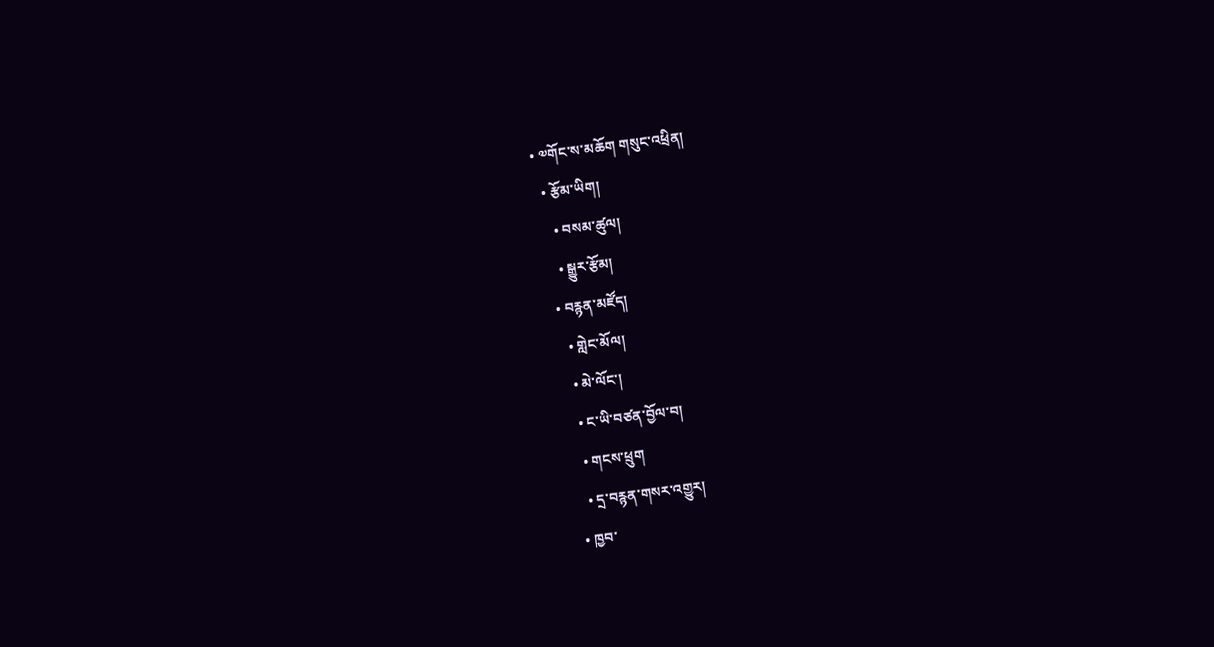• ༧གོང་ས་མཆོག གསུང་འཕྲིན།
  • རྩོམ་ཡིག།
    • བསམ་ཚུལ།
    • སྒྱུར་རྩོམ།
  • བརྙན་མཛོད།
    • གླེང་མོལ།
    • མེ་ལོང་།
    • ང་ཡི་བཙན་བྱོལ་བ།
    • གངས་ཕྲུག
    • དྲ་བརྙན་གསར་འགྱུར།
  • ཁྱབ་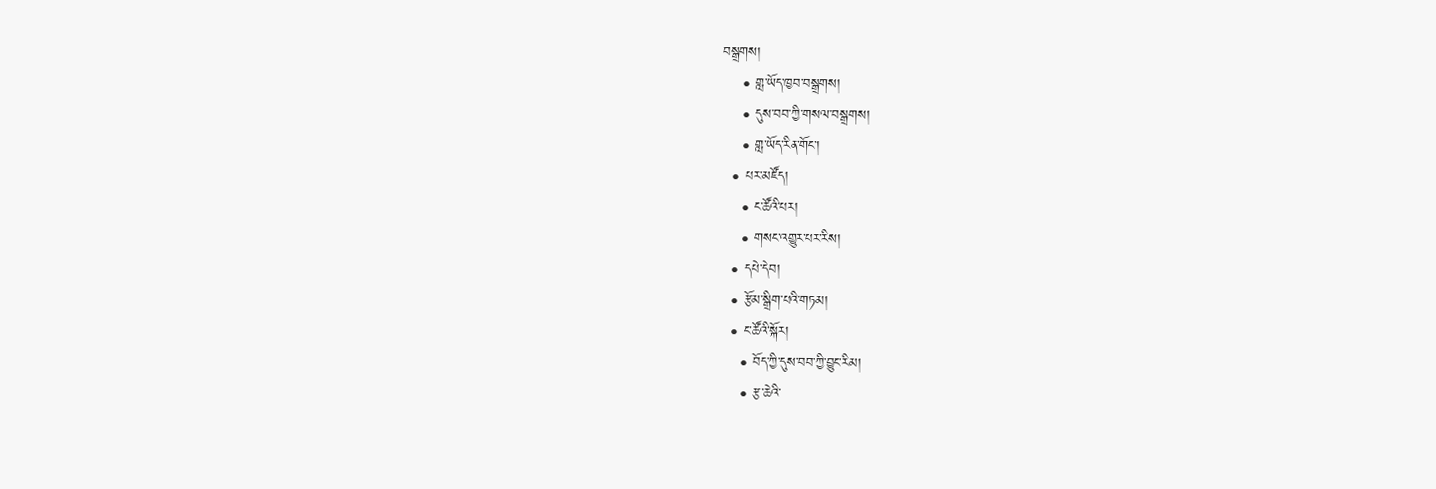བསྒྲགས།
    • གླ་ཡོད་ཁྱབ་བསྒྲགས།
    • དུས་བབ་ཀྱི་གསལ་བསྒྲགས།
    • གླ་ཡོད་རིན་གོང་།
  • པར་མཛོད།
    • ང་ཚོའི་པར།
    • གསང་འགྱུར་པར་རིས།
  • དཔེ་དེབ།
  • རྩོམ་སྒྲིག་པའི་གཏམ།
  • ང་ཚོའི་སྐོར།
    • བོད་ཀྱི་དུས་བབ་ཀྱི་བྱུང་རིམ།
    • རྩ་ཆེའི་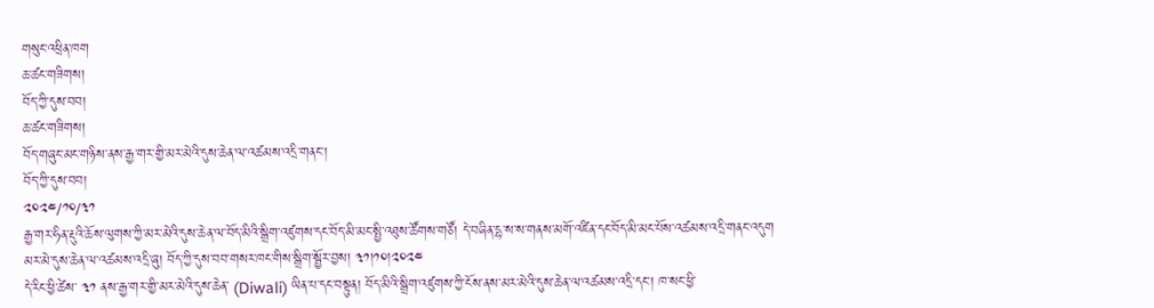གསུང་འཕྲིན་ཁག
ཆ་ཚང་གཟིགས།
བོད་ཀྱི་དུས་བབ།
ཆ་ཚང་གཟིགས།
བོད་གཞུང་མང་གཉིས་ནས་རྒྱ་གར་གྱི་མར་མེའི་དུས་ཆེན་ལ་འཚམས་འདྲི་གནང་།
བོད་ཀྱི་དུས་བབ།
༢༠༢༤/༡༠/༣༡
རྒྱ་གར་ཧིན་རྡུའི་ཆོས་ལུགས་ཀྱི་མར་མེའི་དུས་ཆེན་ལ་བོད་མིའི་སྒྲིག་འཛུགས་དང་བོད་མི་མང་སྤྱི་འཐུས་ཚོགས་གཙོ། དེ་བཞིན་དྷ་ས་ས་གནས་མགོ་འཛིན་དང་བོད་མི་མང་པོས་འཚམས་འདྲི་གནང་འདུག
མར་མེ་དུས་ཆེན་ལ་འཚམས་འདྲི་ཞུ། བོད་ཀྱི་དུས་བབ་གསར་ཁང་གིས་སྒྲིག་སྦྱོར་བྱས། ༣༡།༡༠།༢༠༢༤
དེ་རིང་ཕྱི་ཚེས་ ༣༡ ནས་རྒྱ་གར་གྱི་མར་མེའི་དུས་ཆེན་ (Diwali) ཡིན་པ་དང་བསྟུན། བོད་མིའི་སྒྲིག་འཛུགས་ཀྱི་ངོས་ནས་མར་མེའི་དུས་ཆེན་ལ་འཚམས་འདྲི་དང་། ཁ་སང་ཕྱི་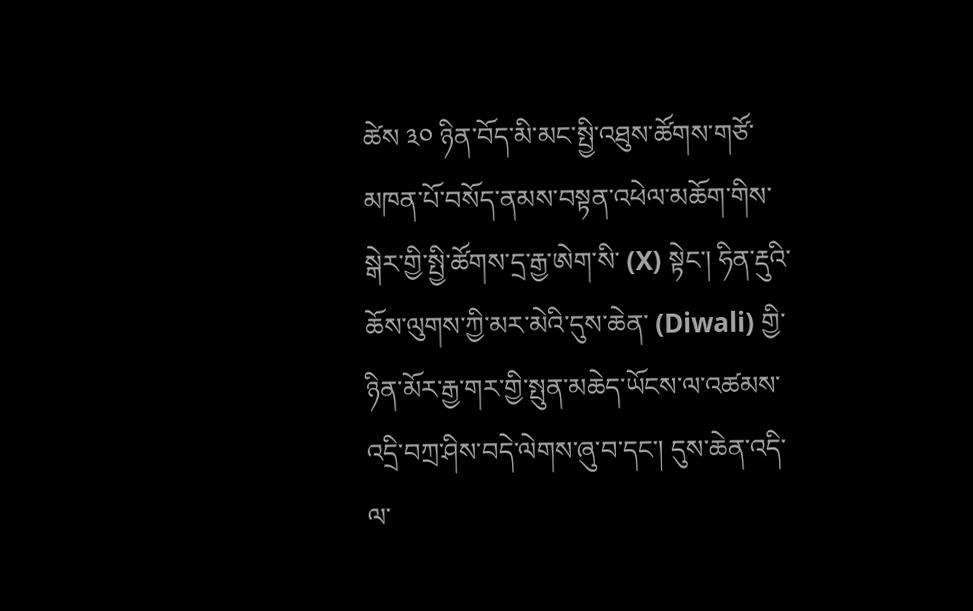ཚེས ༣༠ ཉིན་བོད་མི་མང་སྤྱི་འཐུས་ཚོགས་གཙོ་མཁན་པོ་བསོད་ནམས་བསྟན་འཕེལ་མཆོག་གིས་སྒེར་གྱི་སྤྱི་ཚོགས་དྲ་རྒྱ་ཨེག་སི་ (X) སྟེང་། ཧིན་རྡུའི་ཆོས་ལུགས་ཀྱི་མར་མེའི་དུས་ཆེན་ (Diwali) གྱི་ཉིན་མོར་རྒྱ་གར་གྱི་སྤུན་མཆེད་ཡོངས་ལ་འཚམས་འདྲི་བཀྲ་ཤིས་བདེ་ལེགས་ཞུ་བ་དང་། དུས་ཆེན་འདི་ལ་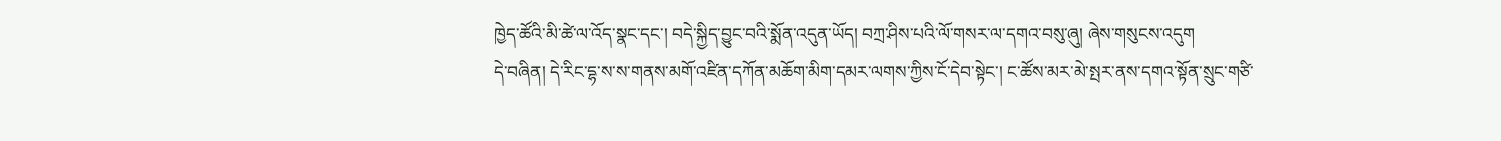ཁྱེད་ཚོའི་མི་ཚེ་ལ་འོད་སྣང་དང་། བདེ་སྐྱིད་བྱུང་བའི་སྨོན་འདུན་ཡོད། བཀྲ་ཤིས་པའི་ལོ་གསར་ལ་དགའ་བསུ་ཞུ། ཞེས་གསུངས་འདུག
དེ་བཞིན། དེ་རིང་དྷ་ས་ས་གནས་མགོ་འཛིན་དཀོན་མཆོག་མིག་དམར་ལགས་ཀྱིས་ངོ་དེབ་སྟེང་། ང་ཚོས་མར་མེ་སྤར་ནས་དགའ་སྟོན་སྲུང་གཙི་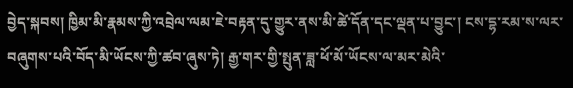བྱེད་སྐབས། ཁྱིམ་མི་རྣམས་ཀྱི་འབྲེལ་ལམ་ཇེ་བརྟན་དུ་གྱུར་ནས་མི་ཚེ་དོན་དང་ལྡན་པ་བྱུང་། ངས་དྷ་རམ་ས་ལར་བཞུགས་པའི་བོད་མི་ཡོངས་ཀྱི་ཚབ་ཞུས་ཏེ། རྒྱ་གར་གྱི་སྤུན་ཟླ་ཕོ་མོ་ཡོངས་ལ་མར་མེའི་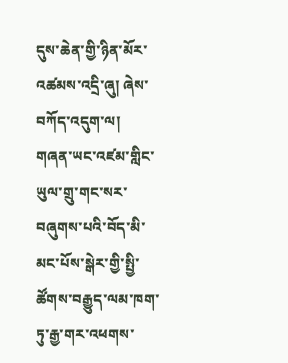དུས་ཆེན་གྱི་ཉིན་མོར་འཚམས་འདྲི་ཞུ། ཞེས་བཀོད་འདུག་ལ། གཞན་ཡང་འཛམ་གླིང་ཡུལ་གྲུ་གང་སར་བཞུགས་པའི་བོད་མི་མང་པོས་སྒེར་གྱི་སྤྱི་ཚོགས་བརྒྱུད་ལམ་ཁག་ཏུ་རྒྱ་གར་འཕགས་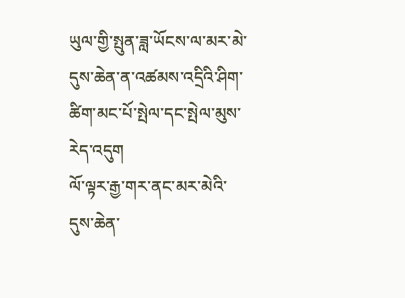ཡུལ་གྱི་སྤུན་ཟླ་ཡོངས་ལ་མར་མེ་དུས་ཆེན་ན་འཚམས་འདྲིའི་ཤིག་ཚིག་མང་པོ་སྤེལ་དང་སྤེལ་མུས་རེད་འདུག
ལོ་ལྟར་རྒྱ་གར་ནང་མར་མེའི་དུས་ཆེན་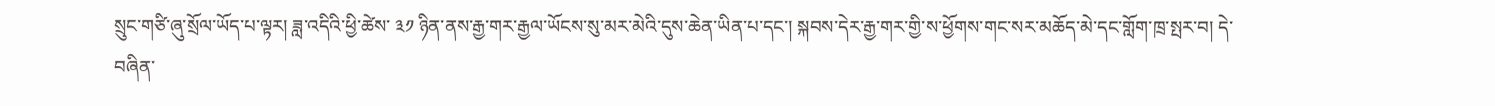སྲུང་གཙི་ཞུ་སྲོལ་ཡོད་པ་ལྟར། ཟླ་འདིའི་ཕྱི་ཚེས་ ༣༡ ཉིན་ནས་རྒྱ་གར་རྒྱལ་ཡོངས་སུ་མར་མེའི་དུས་ཆེན་ཡིན་པ་དང་། སྐབས་དེར་རྒྱ་གར་གྱི་ས་ཕྱོགས་གང་སར་མཆོད་མེ་དང་གློག་ཁྲ་སྤར་བ། དེ་བཞིན་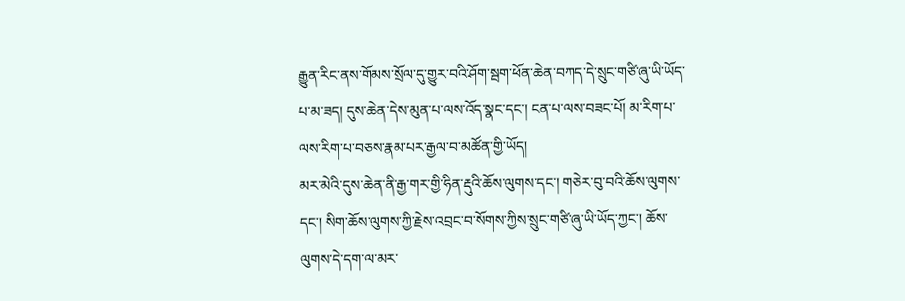རྒྱུན་རིང་ནས་གོམས་སྲོལ་དུ་གྱུར་བའི་ཤོག་སྦག་ཕོན་ཆེན་བཀད་དེ་སྲུང་གཙི་ཞུ་ཡི་ཡོད་པ་མ་ཟད། དུས་ཆེན་དེས་མུན་པ་ལས་འོད་སྣང་དང་། ངན་པ་ལས་བཟང་པོ། མ་རིག་པ་ལས་རིག་པ་བཅས་རྣམ་པར་རྒྱལ་བ་མཚོན་གྱི་ཡོད།
མར་མེའི་དུས་ཆེན་ནི་རྒྱ་གར་གྱི་ཧིན་རྡུའི་ཆོས་ལུགས་དང་། གཅེར་བུ་བའི་ཆོས་ལུགས་དང་། སིག་ཆོས་ལུགས་ཀྱི་རྗེས་འབྲང་བ་སོགས་ཀྱིས་སྲུང་གཙི་ཞུ་ཡི་ཡོད་ཀྱང་། ཆོས་ལུགས་དེ་དག་ལ་མར་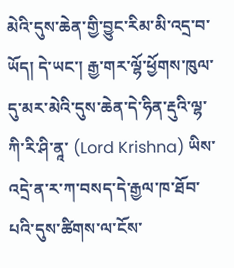མེའི་དུས་ཆེན་གྱི་བྱུང་རིམ་མི་འདྲ་བ་ཡོད། དེ་ཡང་། རྒྱ་གར་ལྷོ་ཕྱོགས་ཁུལ་དུ་མར་མེའི་དུས་ཆེན་དེ་ཧིན་རྡུའི་ལྷ་ཀི་རི་ཤི་ནཱ་ (Lord Krishna) ཡིས་འདྲེ་ན་ར་ཀ་བསད་དེ་རྒྱལ་ཁ་ཐོབ་པའི་དུས་ཚིགས་ལ་ངོས་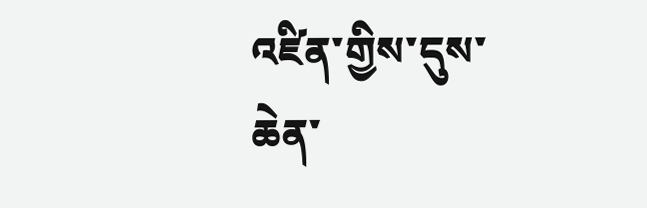འཛིན་གྱིས་དུས་ཆེན་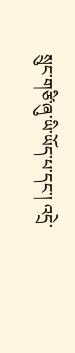སྲུང་གཙི་ཞུ་ཡི་ཡོད་པ་དང་། འདྲེ་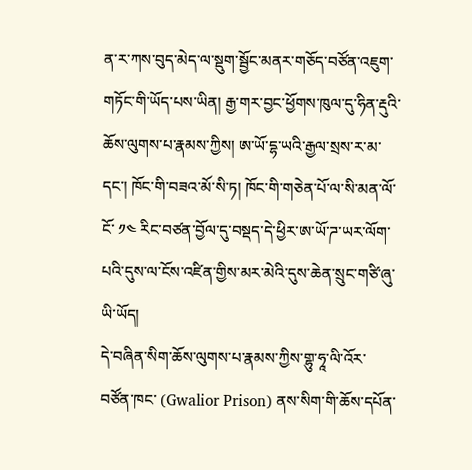ན་ར་ཀས་བུད་མེད་ལ་སྡུག་སྦྱོང་མནར་གཅོད་བཙོན་འཇུག་གཏོང་གི་ཡོད་པས་ཡིན། རྒྱ་གར་བྱང་ཕྱོགས་ཁུལ་དུ་ཧིན་རྡུའི་ཆོས་ལུགས་པ་རྣམས་ཀྱིས། ཨ་ཡོ་དྷ་ཡའི་རྒྱལ་སྲས་ར་མ་དང་། ཁོང་གི་བཟའ་མོ་སི་ཏ། ཁོང་གི་གཅེན་པོ་ལ་སི་མན་ལོ་ངོ་ ༡༤ རིང་བཙན་བྱོལ་དུ་བསྡད་དེ་ཕྱིར་ཨ་ཡོ་ཌ་ཡར་ལོག་པའི་དུས་ལ་ངོས་འཛིན་གྱིས་མར་མེའི་དུས་ཆེན་སྲུང་གཙི་ཞུ་ཡི་ཡོད།
དེ་བཞིན་སིག་ཆོས་ལུགས་པ་རྣམས་ཀྱིས་གྷུ་ཧཱ་ལི་འོར་བཙོན་ཁང་ (Gwalior Prison) ནས་སིག་གི་ཆོས་དཔོན་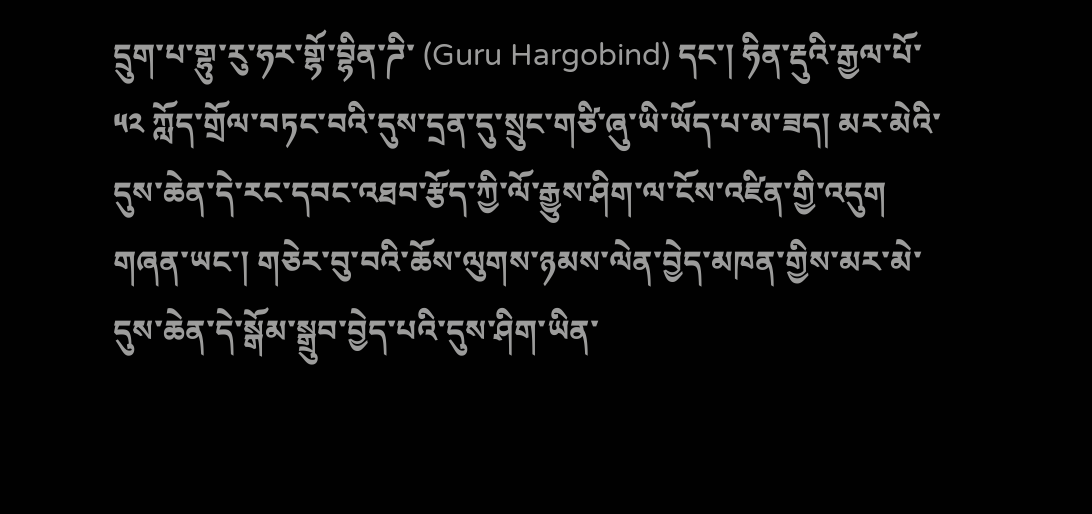དྲུག་པ་གྷུ་རུ་ཧར་གྷོ་བྷིན་ཌི་ (Guru Hargobind) དང་། ཧིན་རྡུའི་རྒྱལ་པོ་ ༥༢ ཀློད་གྲོལ་བཏང་བའི་དུས་དྲན་དུ་སྲུང་གཙི་ཞུ་ཡི་ཡོད་པ་མ་ཟད། མར་མེའི་དུས་ཆེན་དེ་རང་དབང་འཐབ་རྩོད་ཀྱི་ལོ་རྒྱུས་ཤིག་ལ་ངོས་འཛིན་གྱི་འདུག གཞན་ཡང་། གཅེར་བུ་བའི་ཆོས་ལུགས་ཉམས་ལེན་བྱེད་མཁན་གྱིས་མར་མེ་དུས་ཆེན་དེ་སྒོམ་སྒྲུབ་བྱེད་པའི་དུས་ཤིག་ཡིན་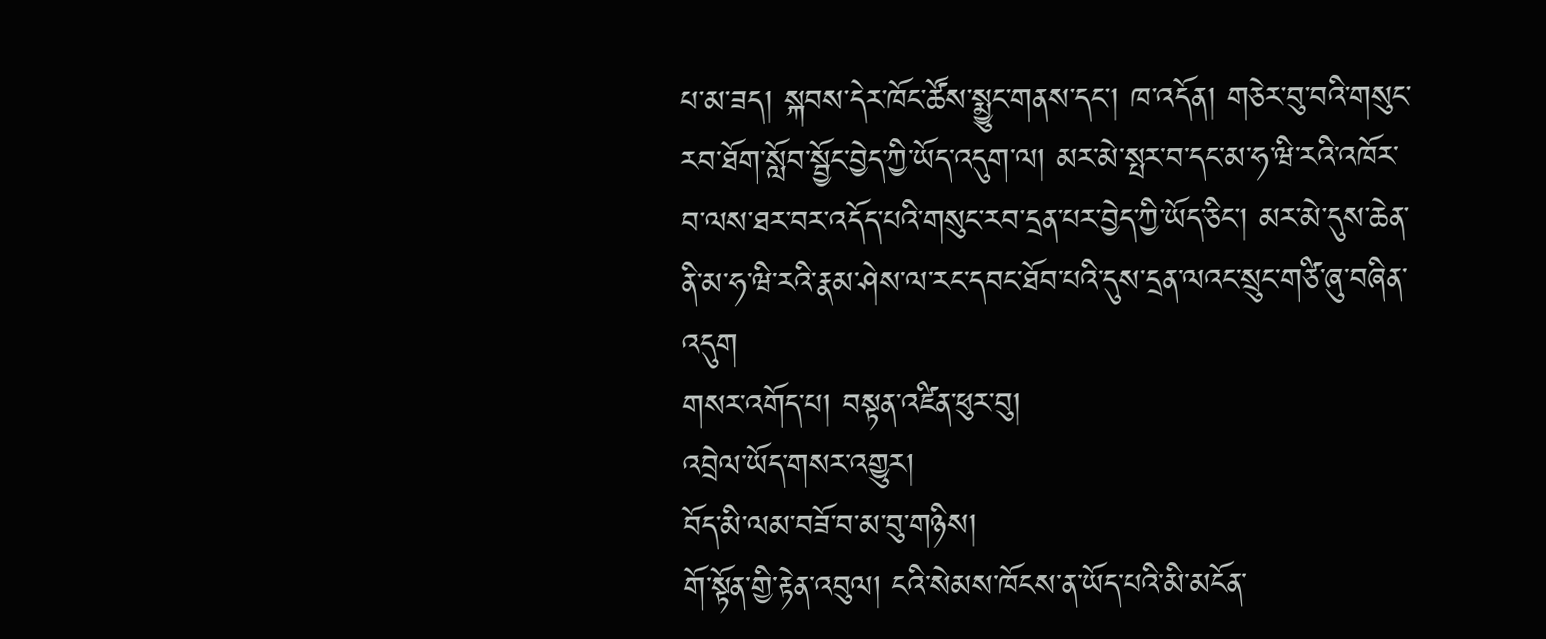པ་མ་ཟད། སྐབས་དེར་ཁོང་ཚོས་སྨྱུང་གནས་དང་། ཁ་འདོན། གཅེར་བུ་བའི་གསུང་རབ་ཐོག་སློབ་སྦྱོང་བྱེད་ཀྱི་ཡོད་འདུག་ལ། མར་མེ་སྤར་བ་དང་མ་ཧ་ཝི་རའི་འཁོར་བ་ལས་ཐར་བར་འདོད་པའི་གསུང་རབ་དྲན་པར་བྱེད་ཀྱི་ཡོད་ཅིང་། མར་མེ་དུས་ཆེན་ནི་མ་ཧ་ཝི་རའི་རྣམ་ཤེས་ལ་རང་དབང་ཐོབ་པའི་དུས་དྲན་ལའང་སྲུང་གཙི་ཞུ་བཞིན་འདུག
གསར་འགོད་པ། བསྟན་འཛིན་ཕུར་བུ།
འབྲེལ་ཡོད་གསར་འགྱུར།
བོད་མི་ལམ་བཟོ་བ་མ་བུ་གཉིས།
གོ་སྟོན་གྱི་རྟེན་འབུལ། ངའི་སེམས་ཁོངས་ན་ཡོད་པའི་མི་མངོན་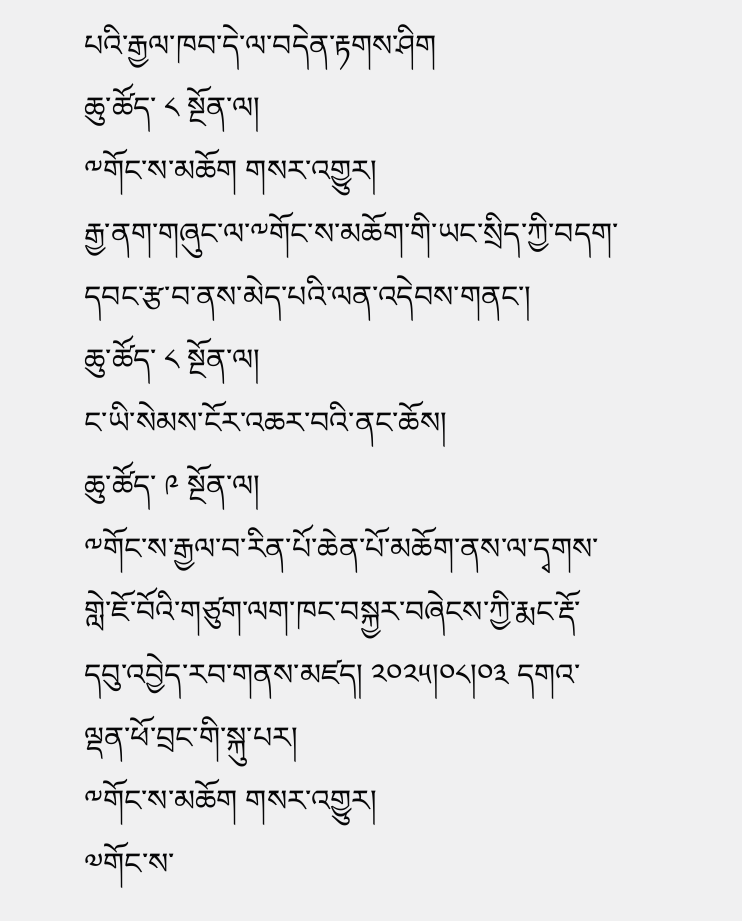པའི་རྒྱལ་ཁབ་དེ་ལ་བདེན་རྟགས་ཤིག
ཆུ་ཚོད་ ༨ སྔོན་ལ།
༸གོང་ས་མཆོག གསར་འགྱུར།
རྒྱ་ནག་གཞུང་ལ་༸གོང་ས་མཆོག་གི་ཡང་སྲིད་ཀྱི་བདག་དབང་རྩ་བ་ནས་མེད་པའི་ལན་འདེབས་གནང་།
ཆུ་ཚོད་ ༨ སྔོན་ལ།
ང་ཡི་སེམས་ངོར་འཆར་བའི་ནང་ཆོས།
ཆུ་ཚོད་ ༩ སྔོན་ལ།
༸གོང་ས་རྒྱལ་བ་རིན་པོ་ཆེན་པོ་མཆོག་ནས་ལ་དྭགས་གླེ་ཇོ་བོའི་གཙུག་ལག་ཁང་བསྐྱར་བཞེངས་ཀྱི་རྨང་རྡོ་དབུ་འབྱེད་རབ་གནས་མཛད། ༢༠༢༥།༠༨།༠༣ དགའ་ལྡན་ཕོ་བྲང་གི་སྐུ་པར།
༸གོང་ས་མཆོག གསར་འགྱུར།
༧གོང་ས་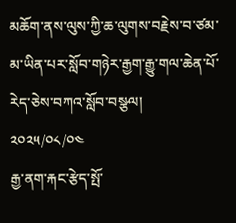མཆོག་ནས་ལུས་ཀྱི་ཆ་ལུགས་བརྗེས་བ་ཙམ་མ་ཡིན་པར་སློབ་གཉེར་རྒྱག་རྒྱུ་གལ་ཆེན་པོ་རེད་ཅེས་བཀའ་སློབ་བསྩལ།
༢༠༢༥/༠༨/༠༤
རྒྱ་ནག་རྐང་རྩེད་སྤོ་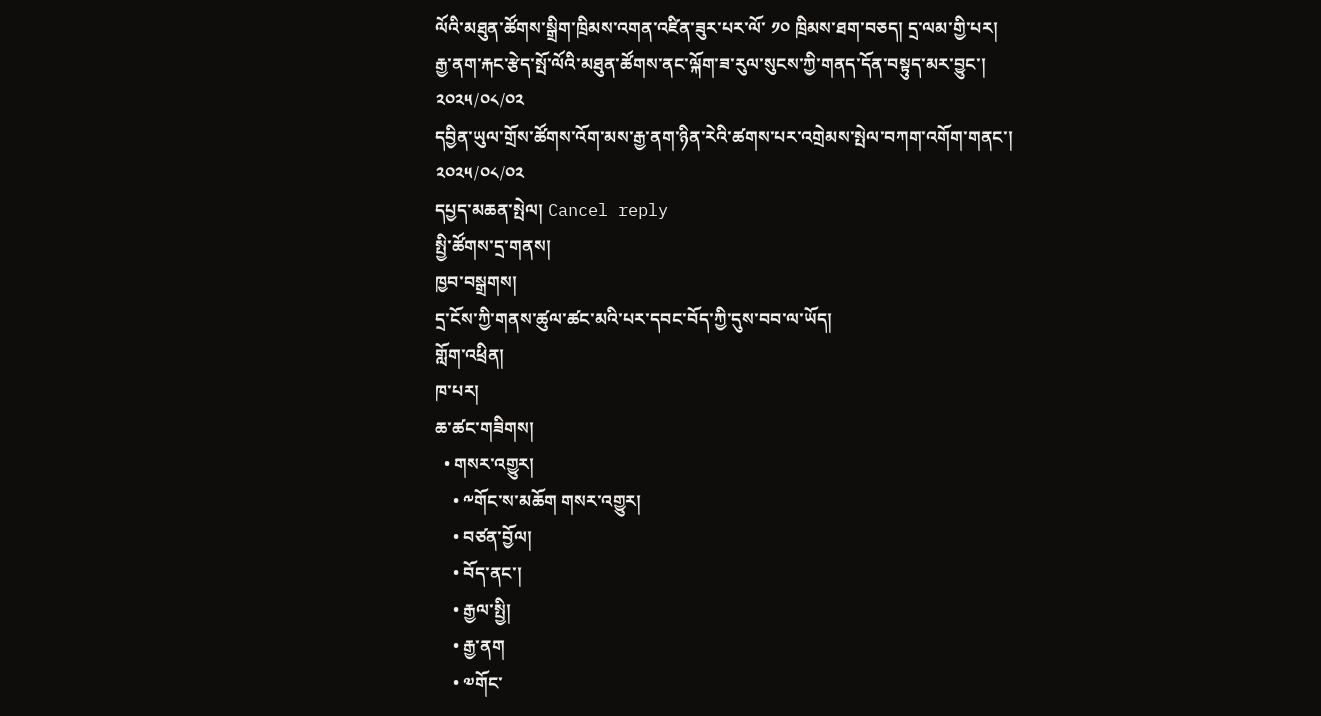ལོའི་མཐུན་ཚོགས་སྒྲིག་ཁྲིམས་འགན་འཛིན་ཟུར་པར་ལོ་ ༡༠ ཁྲིམས་ཐག་བཅད། དྲ་ལམ་གྱི་པར།
རྒྱ་ནག་རྐང་རྩེད་སྤོ་ལོའི་མཐུན་ཚོགས་ནང་ལྐོག་ཟ་རུལ་སུངས་ཀྱི་གནད་དོན་བསྟུད་མར་བྱུང་།
༢༠༢༥/༠༨/༠༢
དབྱིན་ཡུལ་གྲོས་ཚོགས་འོག་མས་རྒྱ་ནག་ཉིན་རེའི་ཚགས་པར་འགྲེམས་སྤེལ་བཀག་འགོག་གནང་།
༢༠༢༥/༠༨/༠༢
དཔྱད་མཆན་སྤེལ། Cancel reply
སྤྱི་ཚོགས་དྲ་གནས།
ཁྱབ་བསྒྲགས།
དྲ་ངོས་ཀྱི་གནས་ཚུལ་ཚང་མའི་པར་དབང་བོད་ཀྱི་དུས་བབ་ལ་ཡོད།
གློག་འཕྲིན།
ཁ་པར།
ཆ་ཚང་གཟིགས།
  • གསར་འགྱུར།
    • ༸གོང་ས་མཆོག གསར་འགྱུར།
    • བཙན་བྱོལ།
    • བོད་ནང་།
    • རྒྱལ་སྤྱི།
    • རྒྱ་ནག
    • ༧གོང་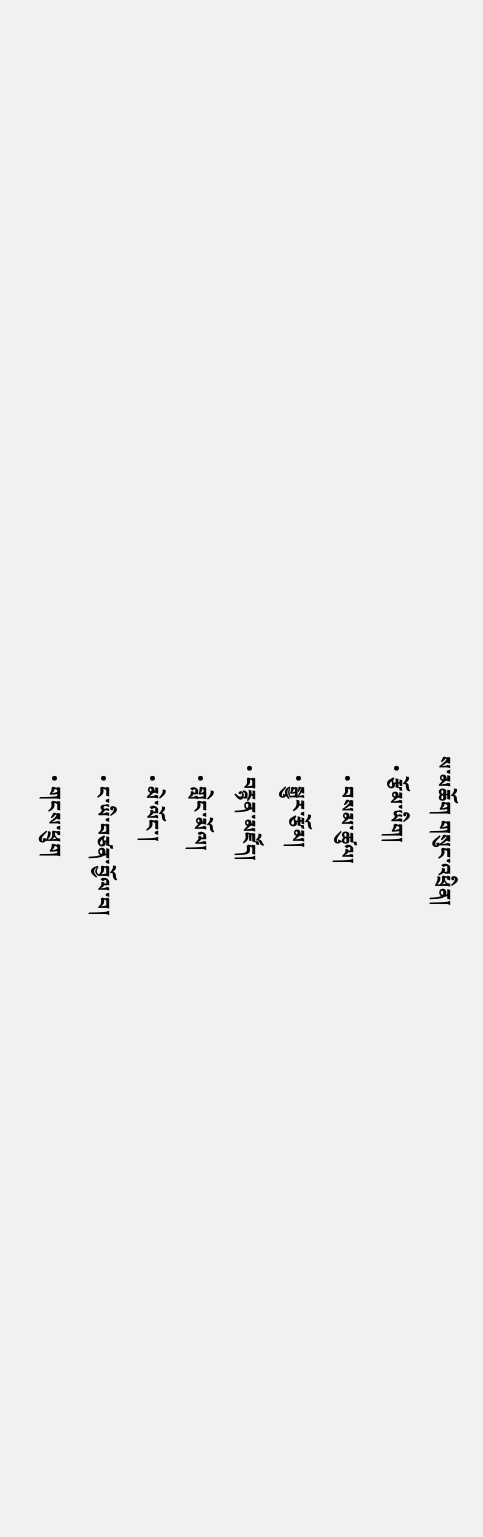ས་མཆོག གསུང་འཕྲིན།
  • རྩོམ་ཡིག།
    • བསམ་ཚུལ།
    • སྒྱུར་རྩོམ།
  • བརྙན་མཛོད།
    • གླེང་མོལ།
    • མེ་ལོང་།
    • ང་ཡི་བཙན་བྱོལ་བ།
    • གངས་ཕྲུག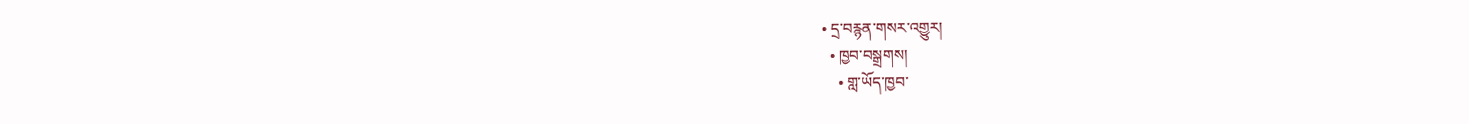• དྲ་བརྙན་གསར་འགྱུར།
  • ཁྱབ་བསྒྲགས།
    • གླ་ཡོད་ཁྱབ་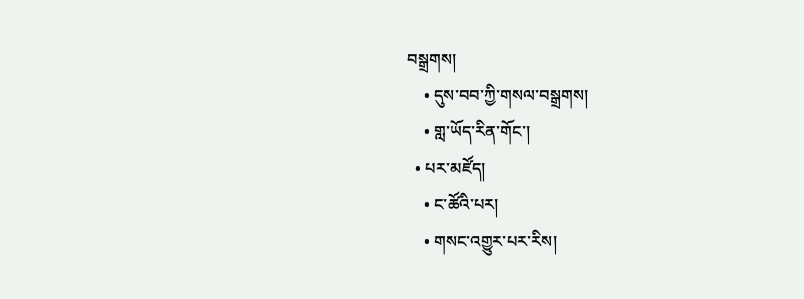བསྒྲགས།
    • དུས་བབ་ཀྱི་གསལ་བསྒྲགས།
    • གླ་ཡོད་རིན་གོང་།
  • པར་མཛོད།
    • ང་ཚོའི་པར།
    • གསང་འགྱུར་པར་རིས།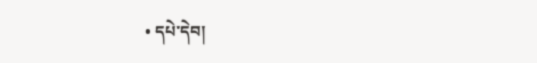• དཔེ་དེབ།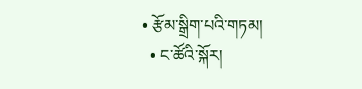• རྩོམ་སྒྲིག་པའི་གཏམ།
  • ང་ཚོའི་སྐོར།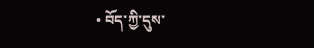• བོད་ཀྱི་དུས་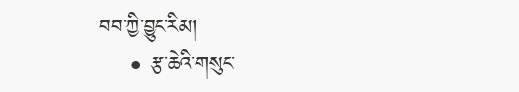བབ་ཀྱི་བྱུང་རིམ།
    • རྩ་ཆེའི་གསུང་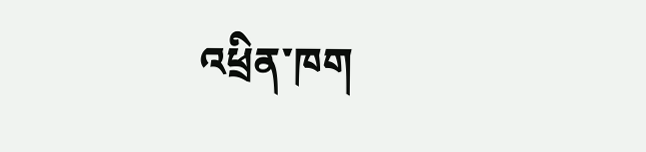འཕྲིན་ཁག